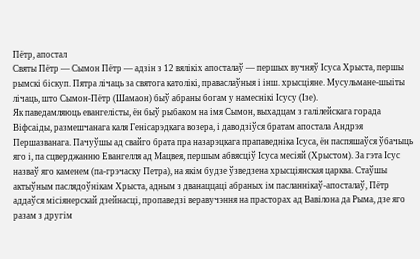Пётр, апостал
Святы Пётр — Сымон Пётр — адзін з 12 вялікіх апосталаў — першых вучняў Ісуса Хрыста, першы рымскі біскуп. Пятра лічаць за святога католікі, праваслаўныя і інш. хрысціяне. Мусульмане-шыіты лічаць, што Сымон-Пётр (Шамаон) быў абраны богам у намеснікі Ісусу (Ізе).
Як паведамляюць евангелісты, ён быў рыбаком на імя Сымон, выхадцам з галілейскага горада Віфсаіды, размешчанага каля Генісарэдкага возера, і даводзіўся братам апостала Андрэя Першазванага. Пачуўшы ад свайго брата пра назарэцкага прапаведніка Ісуса, ён паспяшаўся ўбачыць яго і, па сцверджанню Евангелля ад Мацвея, першым абвясціў Ісуса месіяй (Хрыстом). За гэта Ісус назваў яго каменем (па-грэчаску Петра), на якім будзе ўзведзена хрысціянская царква. Стаўшы актыўным паслядоўнікам Хрыста, адным з дванаццаці абраных ім пасланнікаў-апосталаў, Пётр аддаўся місіянерскай дзейнасці, пропаведзі веравучэння на прасторах ад Вавілона да Рыма, дзе яго разам з другім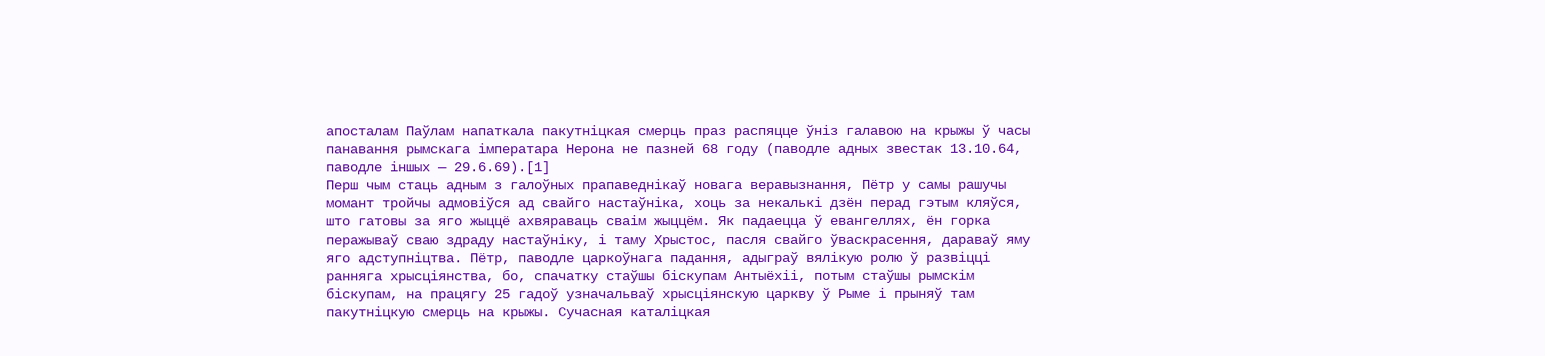апосталам Паўлам напаткала пакутніцкая смерць праз распяцце ўніз галавою на крыжы ў часы панавання рымскага імператара Нерона не пазней 68 году (паводле адных звестак 13.10.64, паводле іншых — 29.6.69).[1]
Перш чым стаць адным з галоўных прапаведнікаў новага веравызнання, Пётр у самы рашучы момант тройчы адмовіўся ад свайго настаўніка, хоць за некалькі дзён перад гэтым кляўся, што гатовы за яго жыццё ахвяраваць сваім жыццём. Як падаецца ў евангеллях, ён горка перажываў сваю здраду настаўніку, і таму Хрыстос, пасля свайго ўваскрасення, дараваў яму яго адступніцтва. Пётр, паводле царкоўнага падання, адыграў вялікую ролю ў развіцці ранняга хрысціянства, бо, спачатку стаўшы біскупам Антыёхіі, потым стаўшы рымскім біскупам, на працягу 25 гадоў узначальваў хрысціянскую царкву ў Рыме і прыняў там пакутніцкую смерць на крыжы. Сучасная каталіцкая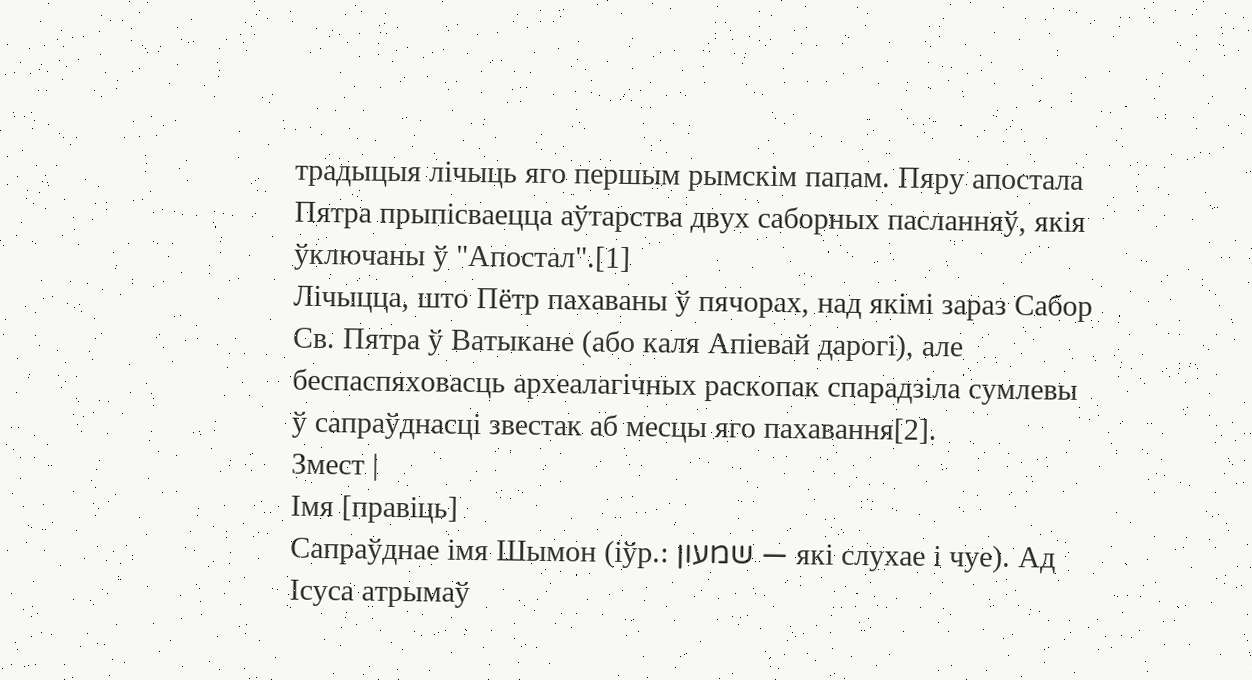традыцыя лічыць яго першым рымскім папам. Пяру апостала Пятра прыпісваецца аўтарства двух саборных пасланняў, якія ўключаны ў "Апостал".[1]
Лічыцца, што Пётр пахаваны ў пячорах, над якімі зараз Сабор Св. Пятра ў Ватыкане (або каля Апіевай дарогі), але беспаспяховасць археалагічных раскопак спарадзіла сумлевы ў сапраўднасці звестак аб месцы яго пахавання[2].
Змест |
Імя [правіць]
Сапраўднае імя Шымон (іўр.: שמעון — які слухае і чуе). Ад Ісуса атрымаў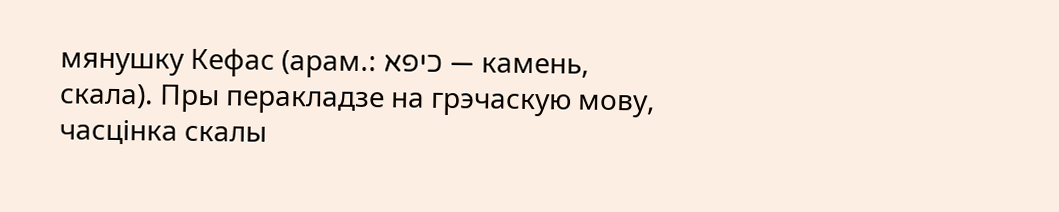мянушку Кефас (арам.: כיפא — камень, скала). Пры перакладзе на грэчаскую мову, часцінка скалы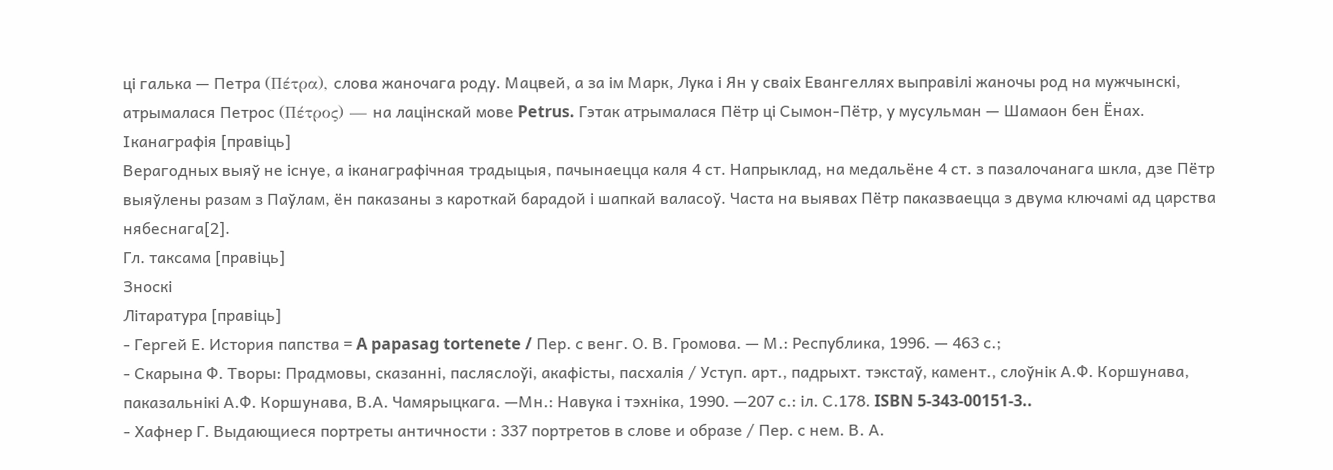ці галька — Петра (Πέτρα), слова жаночага роду. Мацвей, а за ім Марк, Лука і Ян у сваіх Евангеллях выправілі жаночы род на мужчынскі, атрымалася Петрос (Πέτρος) — на лацінскай мове Petrus. Гэтак атрымалася Пётр ці Сымон-Пётр, у мусульман — Шамаон бен Ёнах.
Іканаграфія [правіць]
Верагодных выяў не існуе, а іканаграфічная традыцыя, пачынаецца каля 4 ст. Напрыклад, на медальёне 4 ст. з пазалочанага шкла, дзе Пётр выяўлены разам з Паўлам, ён паказаны з кароткай барадой і шапкай валасоў. Часта на выявах Пётр паказваецца з двума ключамі ад царства нябеснага[2].
Гл. таксама [правіць]
Зноскі
Літаратура [правіць]
- Гергей Е. История папства = A papasag tortenete / Пер. с венг. О. В. Громова. — М.: Республика, 1996. — 463 с.;
- Скарына Ф. Творы: Прадмовы, сказанні, пасляслоўі, акафісты, пасхалія / Уступ. арт., падрыхт. тэкстаў, камент., слоўнік А.Ф. Коршунава, паказальнікі А.Ф. Коршунава, В.А. Чамярыцкага. —Мн.: Навука і тэхніка, 1990. —207 с.: іл. С.178. ISBN 5-343-00151-3..
- Хафнер Г. Выдающиеся портреты античности : 337 портретов в слове и образе / Пер. с нем. В. А.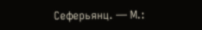Сеферьянц. — М.: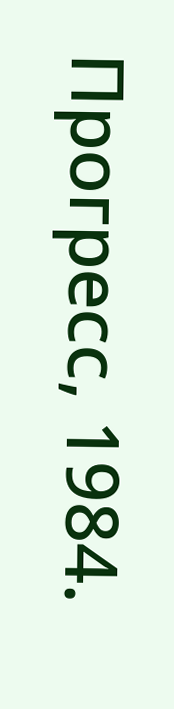Прогресс, 1984.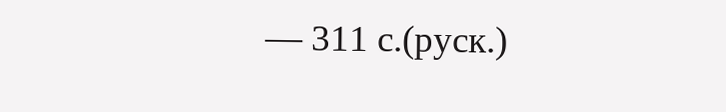— 311 с.(руск.)